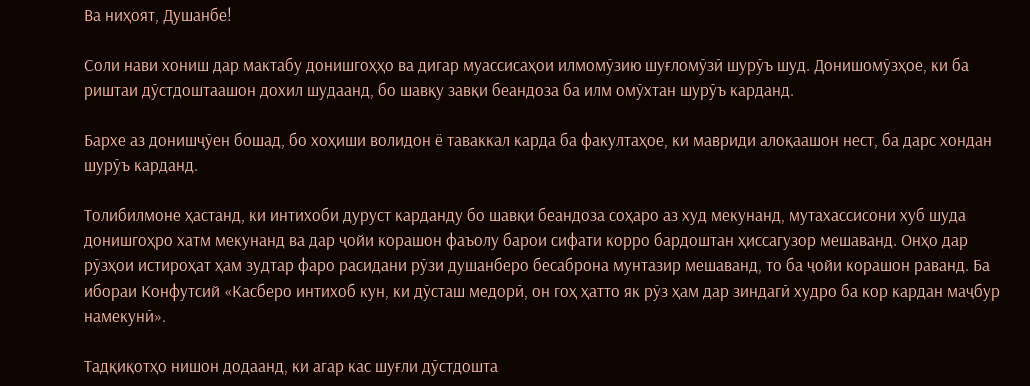Ва ниҳоят, Душанбе!

Соли нави хониш дар мактабу донишгоҳҳо ва дигар муассисаҳои илмомӯзию шуғломӯзӣ шурӯъ шуд. Донишомӯзҳое, ки ба риштаи дӯстдоштаашон дохил шудаанд, бо шавқу завқи беандоза ба илм омӯхтан шурӯъ карданд.

Бархе аз донишҷӯен бошад, бо хоҳиши волидон ё таваккал карда ба факултаҳое, ки мавриди алоқаашон нест, ба дарс хондан шурӯъ карданд.

Толибилмоне ҳастанд, ки интихоби дуруст карданду бо шавқи беандоза соҳаро аз худ мекунанд, мутахассисони хуб шуда донишгоҳро хатм мекунанд ва дар ҷойи корашон фаъолу барои сифати корро бардоштан ҳиссагузор мешаванд. Онҳо дар рӯзҳои истироҳат ҳам зудтар фаро расидани рӯзи душанберо бесаброна мунтазир мешаванд, то ба ҷойи корашон раванд. Ба ибораи Конфутсий «Касберо интихоб кун, ки дӯсташ медорӣ, он гоҳ ҳатто як рӯз ҳам дар зиндагӣ худро ба кор кардан маҷбур намекунӣ».

Тадқиқотҳо нишон додаанд, ки агар кас шуғли дӯстдошта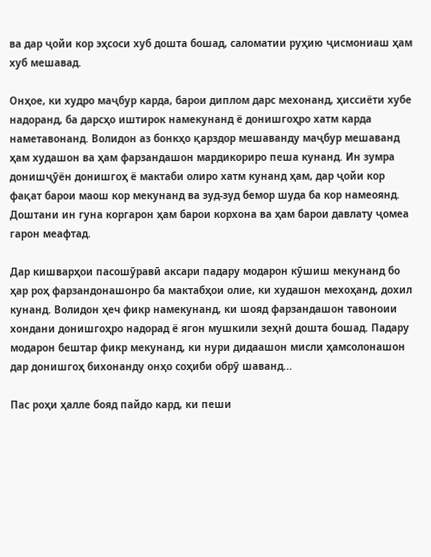ва дар ҷойи кор эҳсоси хуб дошта бошад, саломатии руҳию ҷисмониаш ҳам хуб мешавад.

Онҳое, ки худро маҷбур карда, барои диплом дарс мехонанд, ҳиссиёти хубе надоранд, ба дарсҳо иштирок намекунанд ё донишгоҳро хатм карда наметавонанд. Волидон аз бонкҳо қарздор мешаванду маҷбур мешаванд ҳам худашон ва ҳам фарзандашон мардикориро пеша кунанд. Ин зумра донишҷӯён донишгоҳ ё мактаби олиро хатм кунанд ҳам, дар ҷойи кор фақат барои маош кор мекунанд ва зуд-зуд бемор шуда ба кор намеоянд. Доштани ин гуна коргарон ҳам барои корхона ва ҳам барои давлату ҷомеа гарон меафтад.

Дар кишварҳои пасошӯравӣ аксари падару модарон кӯшиш мекунанд бо ҳар роҳ фарзандонашонро ба мактабҳои олие, ки худашон мехоҳанд, дохил кунанд. Волидон ҳеч фикр намекунанд, ки шояд фарзандашон тавоноии хондани донишгоҳро надорад ё ягон мушкили зеҳнӣ дошта бошад. Падару модарон бештар фикр мекунанд, ки нури дидаашон мисли ҳамсолонашон дар донишгоҳ бихонанду онҳо соҳиби обрӯ шаванд...

Пас роҳи ҳалле бояд пайдо кард, ки пеши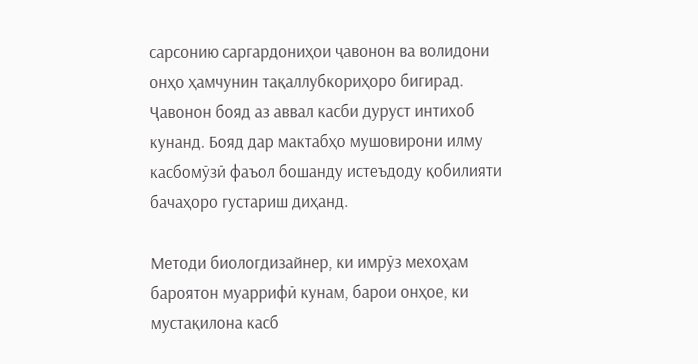сарсонию саргардониҳои ҷавонон ва волидони онҳо ҳамчунин тақаллубкориҳоро бигирад. Ҷавонон бояд аз аввал касби дуруст интихоб кунанд. Бояд дар мактабҳо мушовирони илму касбомӯзӣ фаъол бошанду истеъдоду қобилияти бачаҳоро густариш диҳанд.

Методи биологдизайнер, ки имрӯз мехоҳам бароятон муаррифӣ кунам, барои онҳое, ки мустақилона касб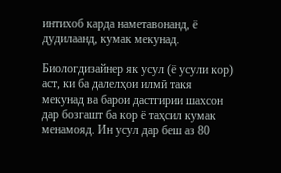интихоб карда наметавонанд, ё дудилаанд, кумак мекунад.

Биологдизайнер як усул (ё усули кор) аст, ки ба далелҳои илмӣ такя мекунад ва барои дастгирии шахсон дар бозгашт ба кор ё таҳсил кумак менамояд. Ин усул дар беш аз 80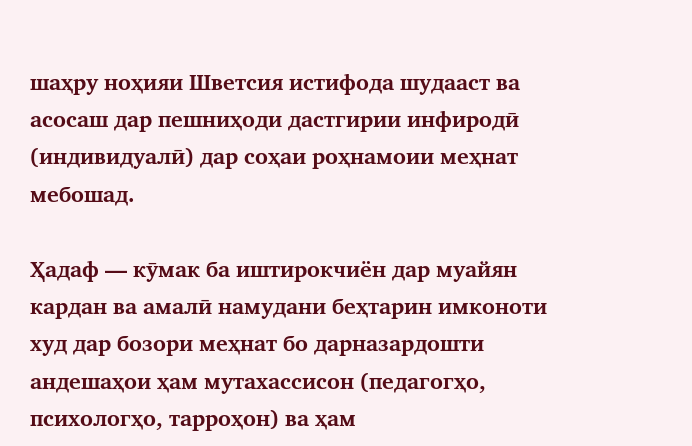шаҳру ноҳияи Шветсия истифода шудааст ва асосаш дар пешниҳоди дастгирии инфиродӣ (индивидуалӣ) дар соҳаи роҳнамоии меҳнат мебошад.

Ҳадаф — кӯмак ба иштирокчиён дар муайян кардан ва амалӣ намудани беҳтарин имконоти худ дар бозори меҳнат бо дарназардошти андешаҳои ҳам мутахассисон (педагогҳо, психологҳо, тарроҳон) ва ҳам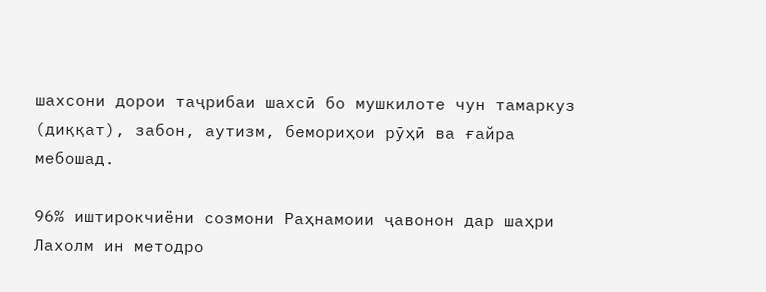шахсони дорои таҷрибаи шахсӣ бо мушкилоте чун тамаркуз (диққат), забон, аутизм, бемориҳои рӯҳӣ ва ғайра мебошад.

96% иштирокчиёни созмони Раҳнамоии ҷавонон дар шаҳри Лахолм ин методро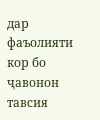дар фаъолияти кор бо ҷавонон тавсия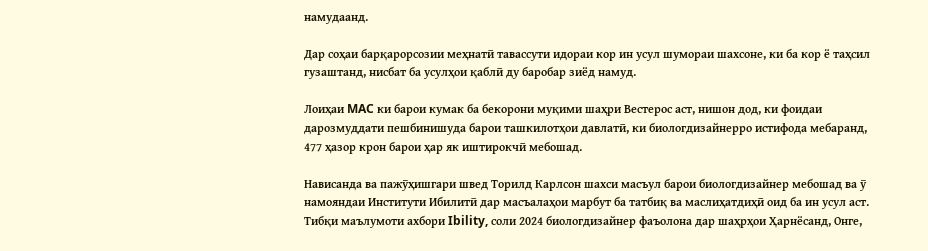намудаанд.

Дар соҳаи барқарорсозии меҳнатӣ тавассути идораи кор ин усул шумораи шахсоне, ки ба кор ё таҳсил гузаштанд, нисбат ба усулҳои қаблӣ ду баробар зиёд намуд.

Лоиҳаи MAC ки барои кумак ба бекорони муқими шаҳри Вестерос аст, нишон дод, ки фоидаи дарозмуддати пешбинишуда барои ташкилотҳои давлатӣ, ки биологдизайнерро истифода мебаранд, 477 ҳазор крон барои ҳар як иштирокчӣ мебошад.

Нависанда ва пажӯҳишгари швед Торилд Карлсон шахси масъул барои биологдизайнер мебошад ва ӯ намояндаи Институти Ибилитӣ дар масъалаҳои марбут ба татбиқ ва маслиҳатдиҳӣ оид ба ин усул аст. Тибқи маълумоти ахбори Ibility, соли 2024 биологдизайнер фаъолона дар шаҳрҳои Ҳарнёсанд, Онгe,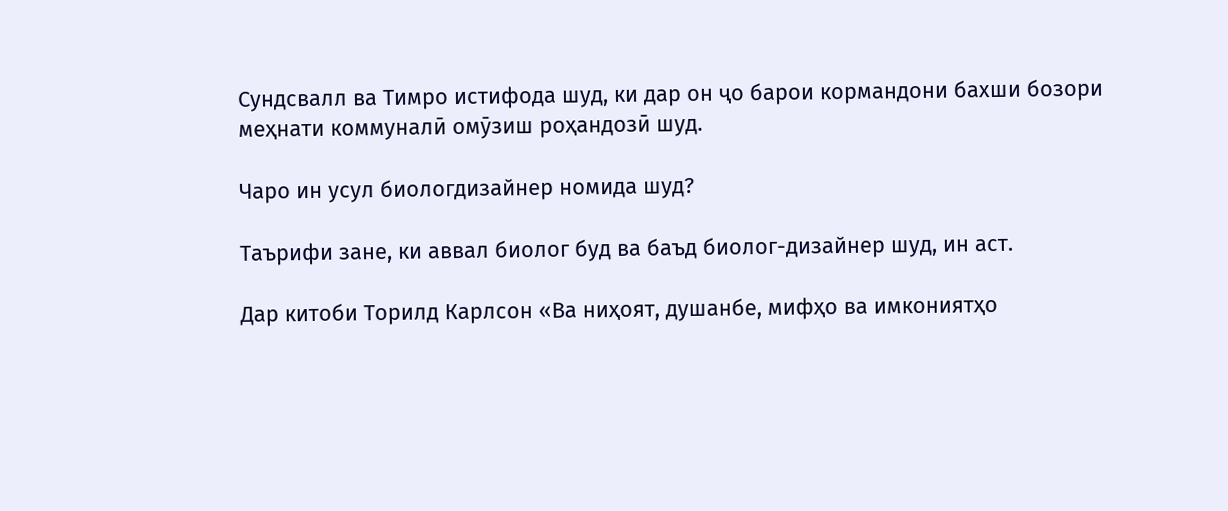Сундсвалл ва Тимро истифода шуд, ки дар он ҷо барои кормандони бахши бозори меҳнати коммуналӣ омӯзиш роҳандозӣ шуд.

Чаро ин усул биологдизайнер номида шуд?

Таърифи зане, ки аввал биолог буд ва баъд биолог-дизайнер шуд, ин аст.

Дар китоби Торилд Карлсон «Ва ниҳоят, душанбе, мифҳо ва имкониятҳо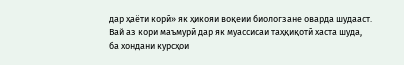дар ҳаёти корӣ» як ҳикояи воқеии биологзане оварда шудааст. Вай аз кори маъмурӣ дар як муассисаи таҳқиқотӣ хаста шуда, ба хондани курсҳои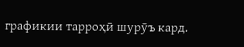графикии тарроҳӣ шурӯъ кард.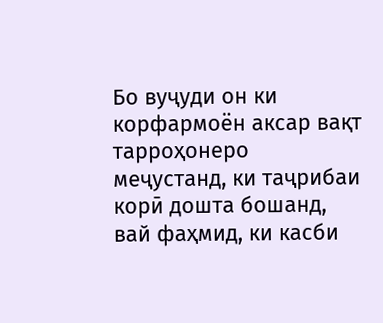Бо вуҷуди он ки корфармоён аксар вақт тарроҳонеро меҷустанд, ки таҷрибаи корӣ дошта бошанд, вай фаҳмид, ки касби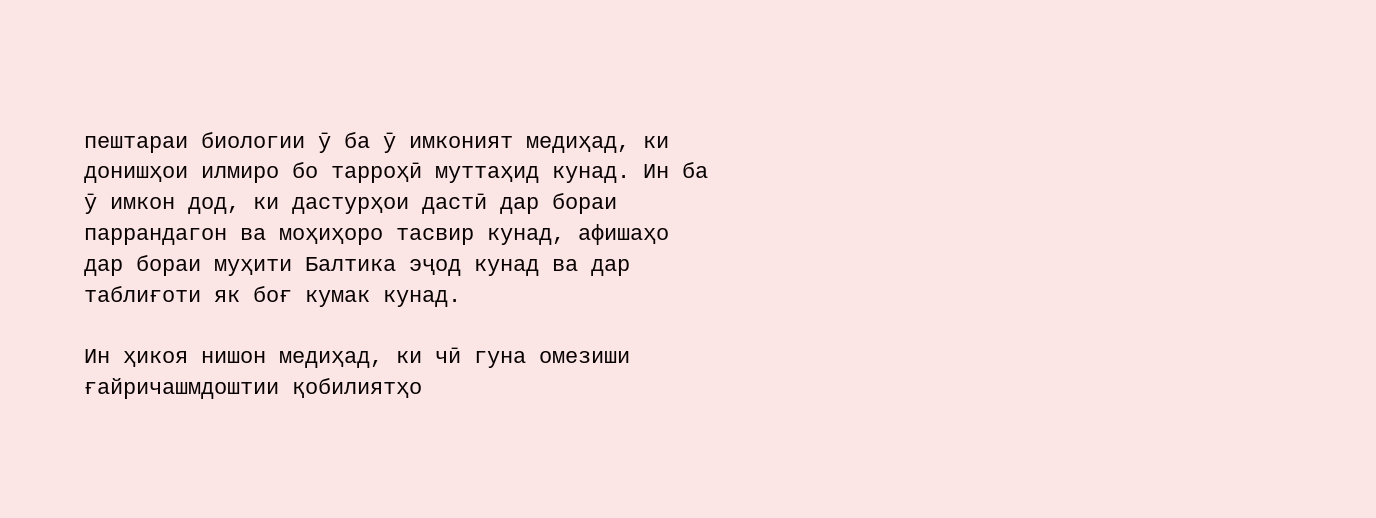пештараи биологии ӯ ба ӯ имконият медиҳад, ки донишҳои илмиро бо тарроҳӣ муттаҳид кунад. Ин ба ӯ имкон дод, ки дастурҳои дастӣ дар бораи паррандагон ва моҳиҳоро тасвир кунад, афишаҳо дар бораи муҳити Балтика эҷод кунад ва дар таблиғоти як боғ кумак кунад.

Ин ҳикоя нишон медиҳад, ки чӣ гуна омезиши ғайричашмдоштии қобилиятҳо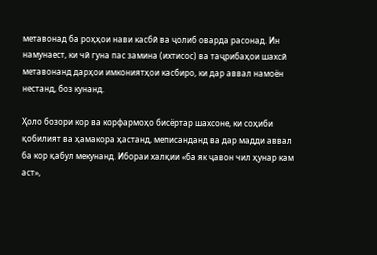метавонад ба роҳҳои нави касбӣ ва ҷолиб оварда расонад. Ин намунаест, ки чӣ гуна пас замина (ихтисос) ва таҷрибаҳои шахсӣ метавонанд дарҳои имкониятҳои касбиро, ки дар аввал намоён нестанд, боз кунанд.

Ҳоло бозори кор ва корфармоҳо бисёртар шахсоне, ки соҳиби қобилият ва ҳамакора ҳастанд, меписанданд ва дар мадди аввал ба кор қабул мекунанд. Ибораи халқии «ба як ҷавон чил ҳунар кам аст»,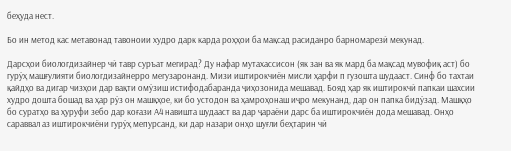беҳуда нест.

Бо ин метод кас метавонад тавоноии худро дарк карда роҳҳои ба мақсад расиданро барномарезӣ мекунад.

Дарсҳои биологдизайнер чӣ тавр суръат мегирад? Ду нафар мутахассисон (як зан ва як мард ба мақсад мувофиқ аст) бо гурӯҳ машғулияти биологдизайнерро мегузаронанд. Мизи иштирокчиён мисли ҳарфи п гузошта шудааст. Синф бо тахтаи қайдҳо ва дигар чизҳои дар вақти омӯзиш истифодабаранда ҷиҳозонида мешавад. Бояд ҳар як иштирокчӣ папкаи шахсии худро дошта бошад ва ҳар рӯз он машқҳое, ки бо устодон ва ҳамроҳонаш иҷро мекунанд, дар он папка бидӯзад. Машқҳо бо суратҳо ва ҳуруфи зебо дар коғази А4 навишта шудааст ва дар ҷараёни дарс ба иштирокчиён дода мешавад. Онҳо сараввал аз иштирокчиёни гурӯҳ мепурсанд, ки дар назари онҳо шуғли беҳтарин чӣ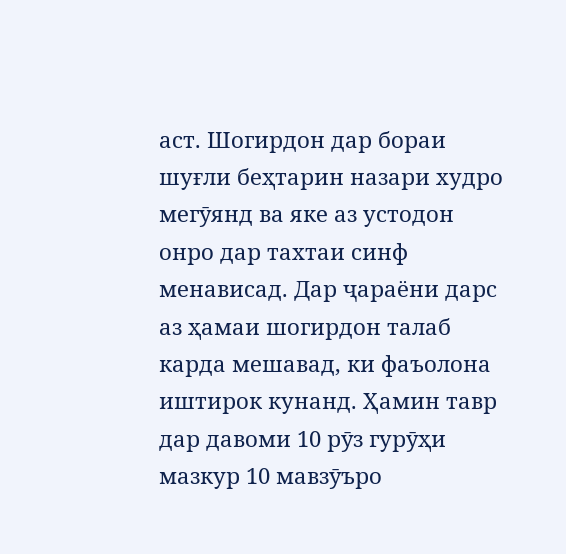аст. Шогирдон дар бораи шуғли беҳтарин назари худро мегӯянд ва яке аз устодон онро дар тахтаи синф менависад. Дар ҷараёни дарс аз ҳамаи шогирдон талаб карда мешавад, ки фаъолона иштирок кунанд. Ҳамин тавр дар давоми 10 рӯз гурӯҳи мазкур 10 мавзӯъро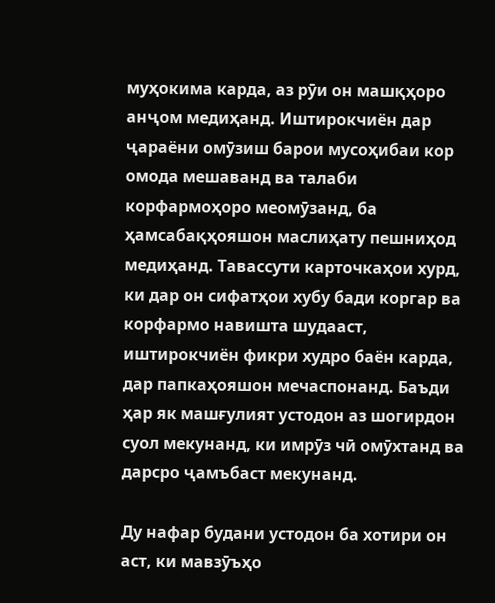муҳокима карда, аз рӯи он машқҳоро анҷом медиҳанд. Иштирокчиён дар ҷараёни омӯзиш барои мусоҳибаи кор омода мешаванд ва талаби корфармоҳоро меомӯзанд, ба ҳамсабақҳояшон маслиҳату пешниҳод медиҳанд. Тавассути карточкаҳои хурд, ки дар он сифатҳои хубу бади коргар ва корфармо навишта шудааст, иштирокчиён фикри худро баён карда, дар папкаҳояшон мечаспонанд. Баъди ҳар як машғулият устодон аз шогирдон суол мекунанд, ки имрӯз чӣ омӯхтанд ва дарсро ҷамъбаст мекунанд.

Ду нафар будани устодон ба хотири он аст, ки мавзӯъҳо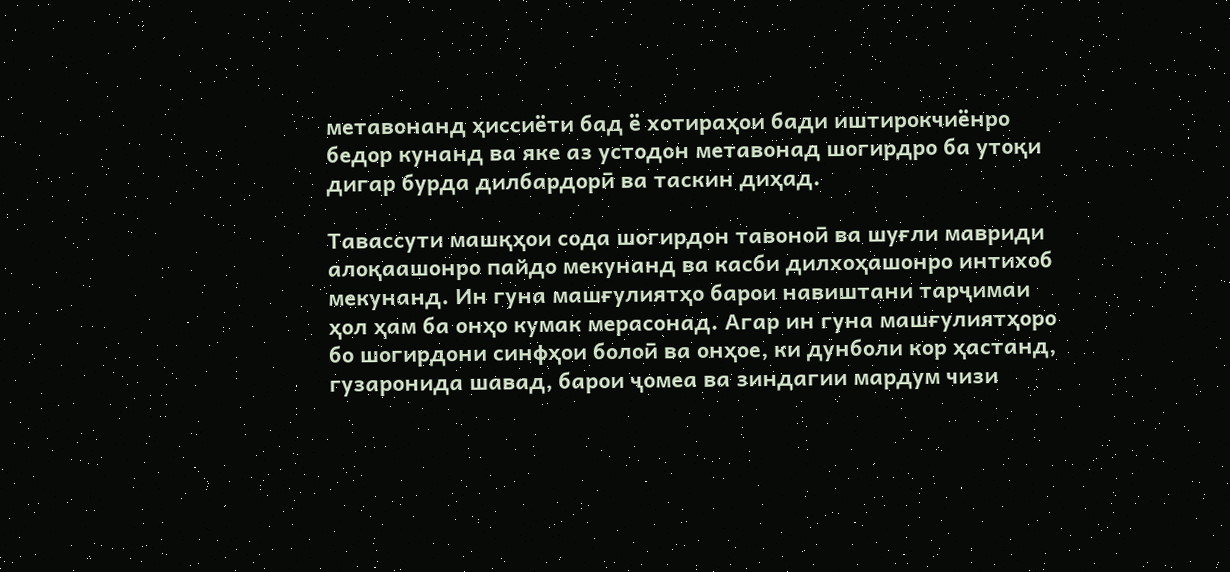метавонанд ҳиссиёти бад ё хотираҳои бади иштирокчиёнро бедор кунанд ва яке аз устодон метавонад шогирдро ба утоқи дигар бурда дилбардорӣ ва таскин диҳад.

Тавассути машқҳои сода шогирдон тавоноӣ ва шуғли мавриди алоқаашонро пайдо мекунанд ва касби дилхоҳашонро интихоб мекунанд. Ин гуна машғулиятҳо барои навиштани тарҷимаи ҳол ҳам ба онҳо кумак мерасонад. Агар ин гуна машғулиятҳоро бо шогирдони синфҳои болоӣ ва онҳое, ки дунболи кор ҳастанд, гузаронида шавад, барои ҷомеа ва зиндагии мардум чизи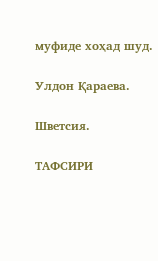муфиде хоҳад шуд.

Улдон Қараева.

Шветсия.

ТАФСИРИ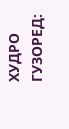ХУДРО ГУЗОРЕД: